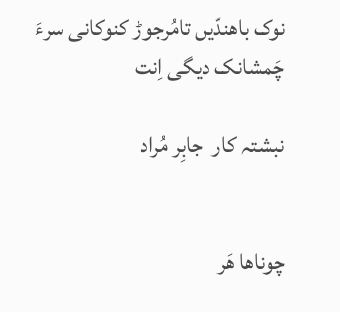نوک باھندّیں تامُرجوڑ کنوکانی سرءَ چَمشانک دیگی اِنت

نبشتہ کار  جابِر مُراد


چوناھا ھَر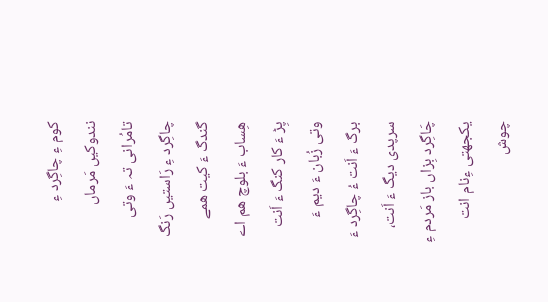کوم ءِ چاگِرد ءِ  نندوکیں مَرماں تامُرانی تہ ءَ وتی چاگِرد ءِ رَاستیں رَنگ گندگ ءَ کیت ھمے ھِساب ءَ بلوچ ھم اے پِڑ ءَ کار کنگ ءَ اَنت وتی زُبان ءَ دیم ءَ برگ ءَ اَنت ءُ چاگِرد ءَ  سرپدی دیگ ءَ اَنت،
چَاگِرد بِزاں باز مَردم ءِ  یکجھتی ءِنام انت چوش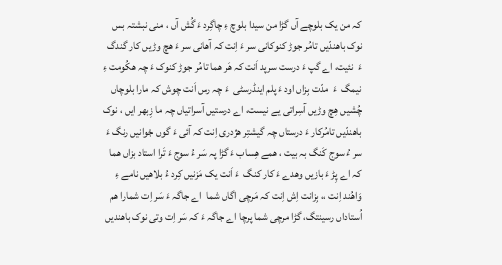کہ من یک بلوچے آں گڑا من سیدا بلوچ ءِ چاگِرد ءَ گُش آں ، منی نبشتہ بس نوک باھندّیں تامُر جوڑ کنوکانی سر ءَ اِنت کہ آھانی سر ءَ ھچ وڑیں کار گندگ ءَ  نئیت، اے گپ ءَ درست سرپد اَنت کہ ھَر ھما تامُر جوڑ کنوک ءَ چہ ھکُومت ءِ نیمگ  ءَ  مدّت بِزاں اود ءَ پلم اینڈرسٹی  ءَ چہ رس اَنت چوش کہ مارا بلوچاں چُشیں ھِچ وڑیں آسِراتی یے نیست، اے درستیں آسراتیاں چہ ما زِبھر ایں ، نوک باھندّیں تامُرکار ءَ درستاں چہ گیشتِر ھژدری اِنت کہ آئی ءَ گوں جْوانیں رنگ ءَ سر ءُ سوج کَنگ بہ بیت ، ھمے ھِساب ءَ گڑا پہ سَر ءُ سوج ءَ تَرا استاد بزاں ھما کہ اے پِڑ ءَ بازیں وھدے ءَ کار کنگ  ءَ اَنت یک مَزنیں کِرد ءُ بلاھیں نامے ءِ وَاھُند اِنت ،، بِزانت اِش اِنت کہ مَرچی اگاں شما  اے جاگہ ءَ سَر اِت شمارا ھم اُستاداں رسینتگ، گڑا مرچی شما پرچا اے جاگہ ءَ کہ سَر اِت وتی نوک باھندیں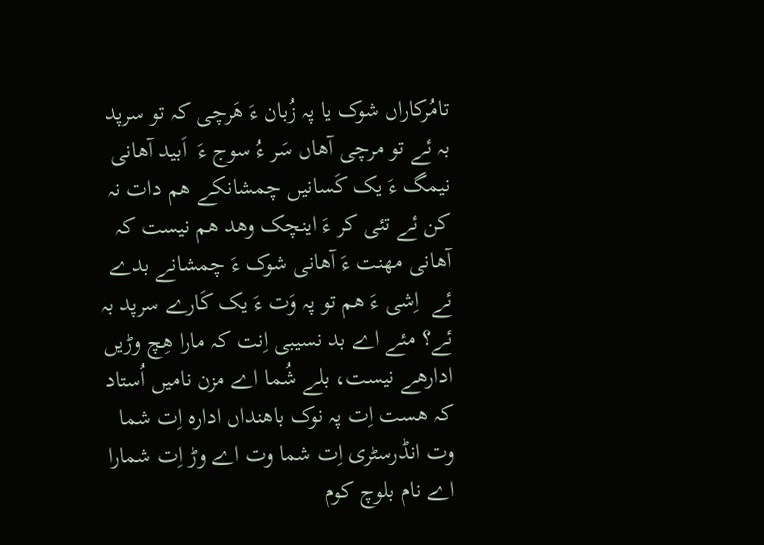تامُرکاراں شوک یا پہ زُبان ءَ ھَرچی کہ تو سرپد بہ ئے تو مرچی آھاں سَر ءُ سوج ءَ  اَبید آھانی نیمگ ءَ یک کَسانیں چمشانکے ھم دات نہ کن ئے تئی کر ءَ اینچک وهد هم نیست کہ آهانی مھنت ءَ آهانی شوک ءَ چمشانے بدے ئے  اِشی ءَ هم تو پہ وَت ءَ یک کَارے سرپد بہ ئے؟ مئے اے بد نسیبی اِنت کہ مارا ھِچ وڑیں ادارھے نیست، بلے شُما اے مزن نامیں اُستاد کہ ھست اِت پہ نوک باھنداں اداره اِت شما وت انڈرسٹری اِت شما وت اے وڑ اِت شمارا اے نام بلوچ کوم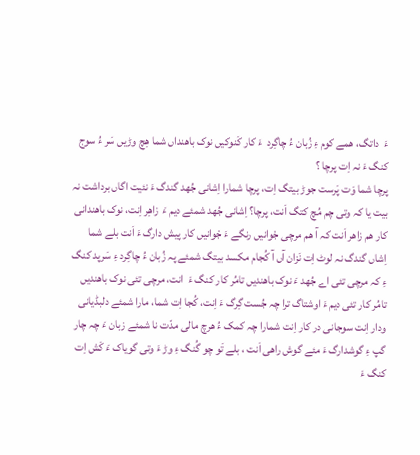ءَ  داتگ، ھمے کوم ءِ زُبان ءُ چاگِرد  ءَ کار کَنوکیں نوک باھنداں شما ھِچ وڑیں سَر ءُ سوج کنگ ءَ نہ اِت پرچا ؟
پرچا شما وَت پَرست جوڑ بیتگ اِت، پرچا شمارا اِشانی جُھد گندگ ءَ نئیت اگاں برداشت نہ بیت یا کہ وتی چم مُچ کتگ اَنت، پرچا؟ اِشانی جُھد شمئے دیم ءَ  زاھِر اِنت، نوک باهندانی کار هم زاهر اَنت کہ آ هم مرچی جْوانیں رنگے ءَ جْوانیں کار پیش دارگ ءَ اَنت بلے شما اِشاں گندگ نہ لوٹ اِت نَزان آں آ کُجام مکسد بیتگ شمئے پہ زُبان ءُ چاگِرد ءِ سَرپد کنگ ءِ کہ مرچی تئی اے جُھد ءَ نوک باھندیں تامُر کار کنگ ءَ  انت، مرچی تئی نوک باھندیں تامُر کار تئی دیم ءَ اوشتاگ ترا چہ جُست گِرگ ءَ اِنت، کُجا اِت شما، مارا شمئے دلبڈیانی ودار اِنت سوجانی در کار اِنت شمارا چہ کمک ءُ هرچ مالی مدّت نا شمئے زبان ءَ چہ چار گپ ءِ گوشدارگ ءَ مئے گوش راهی اَنت ، بلے تَو چو گُنگ ءِ وڑ ءَ وتی گویاک ءَ کَش اِت کنگ ءَ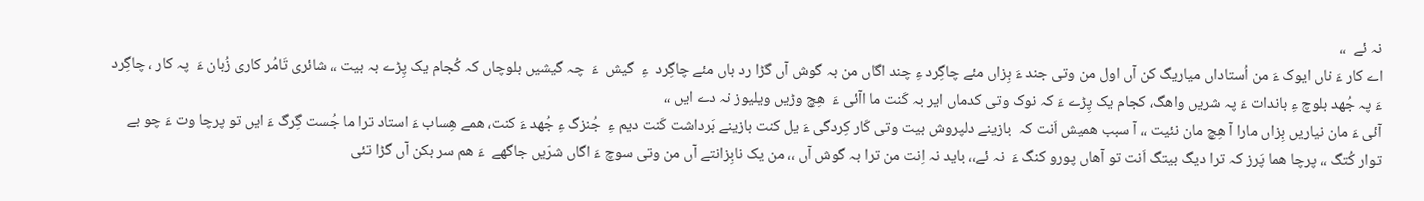نہ ئے  ،،
اے کار ءَ ناں ایوک ءَ من اُستاداں میاریگ کن آں اول من وتی جند ءَ بِزاں مئے چاگِرد ءِ چند اگاں من بہ گوش آں گڑا رد باں مئے چاگِرد  ءِ  گیش  ءَ  چہ گیشیں بلوچاں کہ کُجام یک پِڑے بہ بیت ،، شائری تَامُر کاری زُبان ءَ  پہ کار ، چاگِرد ءَ پہ جُھد بلوچ ءِ باندات ءَ پہ شریں واھگ، کجام یک پِڑے ءَ کہ نوک وتی کدماں ایر بہ کَنت ما اآئی ءَ  ھِچ وڑیں ویلیوز نہ دے ایں ،،
آئی ءَ مان نیاریں بِزاں مارا آ ھِچ مان نئیت ،، آ سبب ھمیش اَنت کہ  بازینے دلپروش بیت وتی کَار کِردگی ءَ یل کنت بازینے بَرداشت کَنت دیم ءِ  جُنزگ ءِ جُھد ءَ کنت، ھمے ھِساب ءَ استاد ترا ما جُست گِرگ ءَ ایں تو پرچا وت ءَ چو بے توار کُتگ ،، پرچا ھما پَرز کہ ترا دیگ بیتگ اَنت تو آھاں پورو کنگ ءَ  نہ ئے،، باید نہ اِنت من ترا بہ گوش آں ،، من یک نابِزانتے آں من وتی سوچ ءَ اگاں شرّیں جاگھے  ءَ ھم سر بکن آں گڑا تئی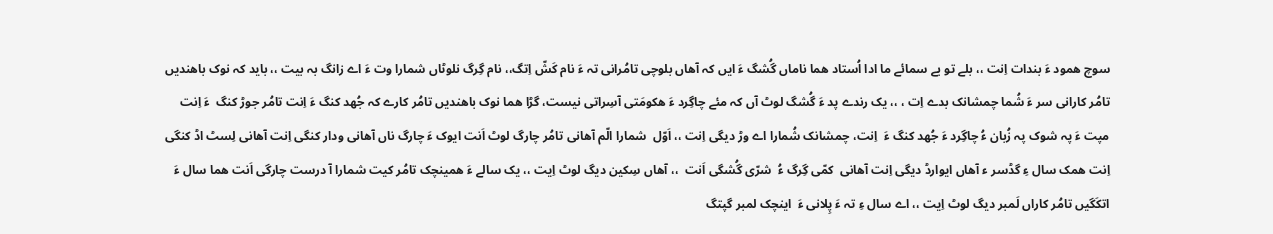سوچ ھمود ءَ بندات اِنت ،، بلے تو بے سمائے ما ادا اُستاد ھما ناماں گُشگ ءَ ایں کہ آھاں بلوچی تامُرانی تہ ءَ نام کَشّ اِتگ،، نام گِرگ نلوٹاں شمارا وت ءَ اے زانگ بہ بیت ،، باید کہ نوک باھندیں تامُر کارانی سر ءَ شُما چمشانک بدے اِت ، ،، یک رندے پد ءَ گُشگ لوٹ آں کہ مئے چاگِرد ءَ ھکومَتی آسِراتی نیست، گڑا ھما نوک باھندیں تامُر کارے کہ جُھد کنگ ءَ اِنت تامُر جوڑ کنگ  ءَ اِنت مپت ءَ پہ شوک پہ زُبان ءُ چاگِرد ءَ جُھد کنگ ءَ  اِنت، چمشانک شُمارا اے وڑ دیگی اِنت ،، اَوّل  شمارا الّم آھانی تامُر چارگ لوٹ اَنت ایوک ءَ چارگ ناں آهانی ودار کنگی اِنت آهانی لِسٹ اڈ کنگی اِنت همک سال ءِ گڈسر ء آهاں ایوارڈ دیگی اِنت آھانی  کمّی گِرگ ءُ  شرّی گُشگی اَنت  ،، آھاں سِکین دیگ لوٹ اِیت ،، یک سالے ءَ ھمینچک تامُر کیت شمارا آ درست چارگی اَنت ھما سال ءَ  اتکَگیں تامُر کاراں لَمبر دیگ لوٹ اِیت ،، اے سال ءِ تہ ءَ پِلانی ءَ  اینچک لمبر گپتگ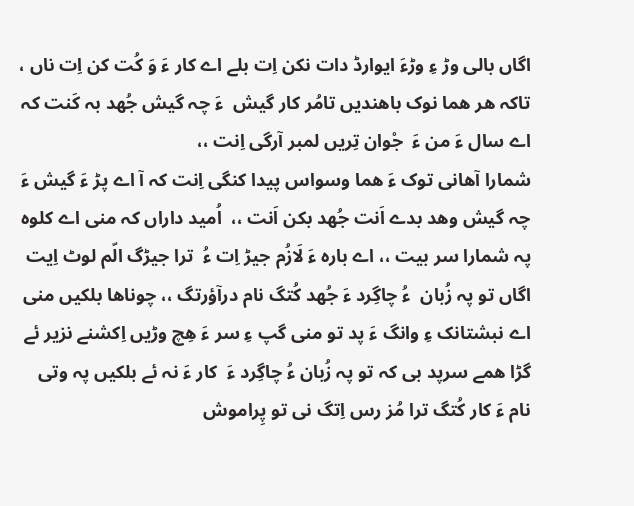اگاں بالی وڑ ءِ وڑءَ ایوارڈ دات نکن اِت بلے اے کار ءَ وَ کُت کن اِت ناں ، تاکہ ھر ھما نوک باھندیں تامُر کار گیش  ءَ چہ گیش جُھد بہ کَنت کہ اے سال ءَ من ءَ  جْوان تِریں لمبر آرگی اِنت ،،
شمارا آھانی توک ءَ ھما وسواس پیدا کنگی اِنت کہ آ اے پڑ ءَ گیش ءَ چہ گیش وھد بدے اَنت جُھد بکن اَنت ،،  اُمید داراں کہ منی اے کلوہ پہ شمارا سر بیت ،، اے بارہ ءَ لَازُم جیڑ اِت ءُ  ترا جیڑگ الّم لوٹ اِیت اگاں تو پہ زُبان  ءُ چاگِرد ءَ جُھد کُتگ نام درآؤرتگ ،، چوناھا بلکیں منی اے نبشتانک ءِ وانگ ءَ پد تو منی گپ ءِ سر ءَ ھِچ وڑیں اِکشنے نزیر ئے گڑا ھمے سرپد بی کہ تو پہ زُبان ءُ چاگِرد ءَ  کار ءَ نہ ئے بلکیں پہ وتی نام ءَ کار کُتگ ترا مُز رس اِتگ نی تو پِراموش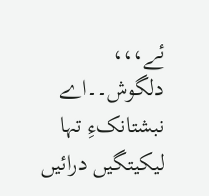ئے،،،
دلگوش۔۔اے نبشتانکءِ تہا لیکیتگیں درائیں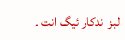لبز  ندکار ئیگ انت ۔